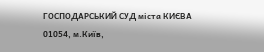ГОСПОДАРСЬКИЙ СУД міста КИЄВА 01054, м.Київ,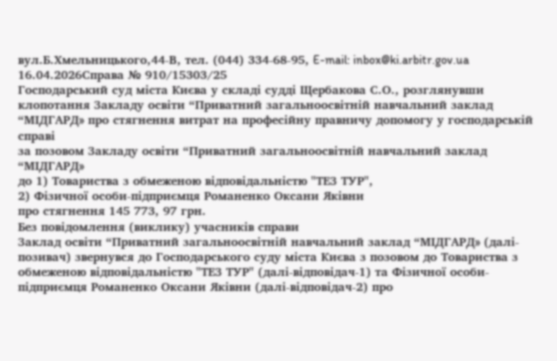вул.Б.Хмельницького,44-В, тел. (044) 334-68-95, E-mail: inbox@ki.arbitr.gov.ua
16.04.2026Справа № 910/15303/25
Господарський суд міста Києва у складі судді Щербакова С.О., розглянувши клопотання Закладу освіти “Приватний загальноосвітній навчальний заклад “МІДГАРД» про стягнення витрат на професійну правничу допомогу у господарській справі
за позовом Закладу освіти “Приватний загальноосвітній навчальний заклад “МІДГАРД»
до 1) Товариства з обмеженою відповідальністю "ТЕЗ ТУР",
2) Фізичної особи-підприємця Романенко Оксани Яківни
про стягнення 145 773, 97 грн.
Без повідомлення (виклику) учасників справи
Заклад освіти “Приватний загальноосвітній навчальний заклад “МІДГАРД» (далі-позивач) звернувся до Господарського суду міста Києва з позовом до Товариства з обмеженою відповідальністю "ТЕЗ ТУР" (далі-відповідач-1) та Фізичної особи-підприємця Романенко Оксани Яківни (далі-відповідач-2) про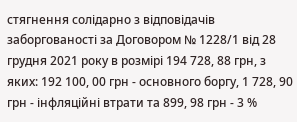стягнення солідарно з відповідачів заборгованості за Договором № 1228/1 від 28 грудня 2021 року в розмірі 194 728, 88 грн, з яких: 192 100, 00 грн - основного боргу, 1 728, 90 грн - інфляційні втрати та 899, 98 грн - 3 %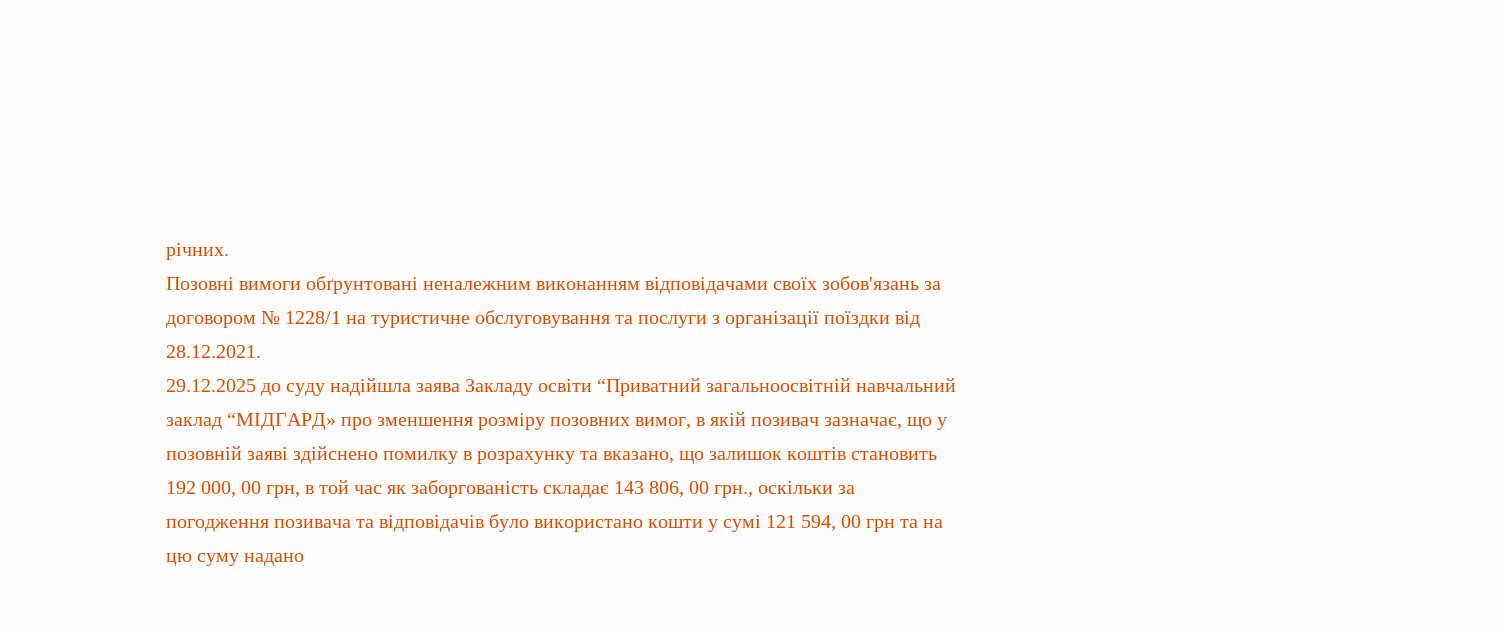річних.
Позовні вимоги обґрунтовані неналежним виконанням відповідачами своїх зобов'язань за договором № 1228/1 на туристичне обслуговування та послуги з організації поїздки від 28.12.2021.
29.12.2025 до суду надійшла заява Закладу освіти “Приватний загальноосвітній навчальний заклад “МІДГАРД» про зменшення розміру позовних вимог, в якій позивач зазначає, що у позовній заяві здійснено помилку в розрахунку та вказано, що залишок коштів становить 192 000, 00 грн, в той час як заборгованість складає 143 806, 00 грн., оскільки за погодження позивача та відповідачів було використано кошти у сумі 121 594, 00 грн та на цю суму надано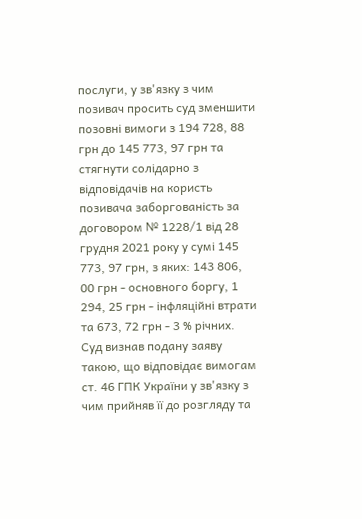послуги, у зв'язку з чим позивач просить суд зменшити позовні вимоги з 194 728, 88 грн до 145 773, 97 грн та стягнути солідарно з відповідачів на користь позивача заборгованість за договором № 1228/1 від 28 грудня 2021 року у сумі 145 773, 97 грн, з яких: 143 806, 00 грн - основного боргу, 1 294, 25 грн - інфляційні втрати та 673, 72 грн - 3 % річних.
Суд визнав подану заяву такою, що відповідає вимогам ст. 46 ГПК України у зв'язку з чим прийняв її до розгляду та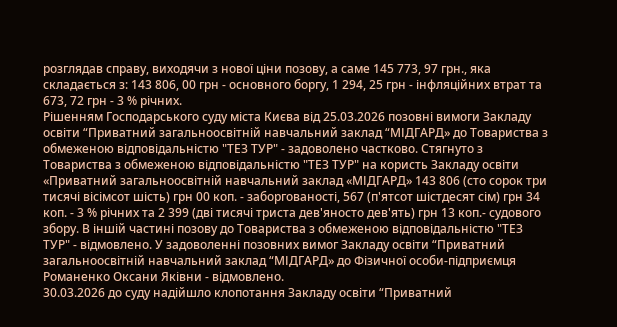розглядав справу, виходячи з нової ціни позову, а саме 145 773, 97 грн., яка складається з: 143 806, 00 грн - основного боргу, 1 294, 25 грн - інфляційних втрат та 673, 72 грн - 3 % річних.
Рішенням Господарського суду міста Києва від 25.03.2026 позовні вимоги Закладу освіти “Приватний загальноосвітній навчальний заклад “МІДГАРД» до Товариства з обмеженою відповідальністю "ТЕЗ ТУР" - задоволено частково. Стягнуто з Товариства з обмеженою відповідальністю "ТЕЗ ТУР" на користь Закладу освіти «Приватний загальноосвітній навчальний заклад «МІДГАРД» 143 806 (сто сорок три тисячі вісімсот шість) грн 00 коп. - заборгованості, 567 (п'ятсот шістдесят сім) грн 34 коп. - 3 % річних та 2 399 (дві тисячі триста дев'яносто дев'ять) грн 13 коп.- судового збору. В іншій частині позову до Товариства з обмеженою відповідальністю "ТЕЗ ТУР" - відмовлено. У задоволенні позовних вимог Закладу освіти “Приватний загальноосвітній навчальний заклад “МІДГАРД» до Фізичної особи-підприємця Романенко Оксани Яківни - відмовлено.
30.03.2026 до суду надійшло клопотання Закладу освіти “Приватний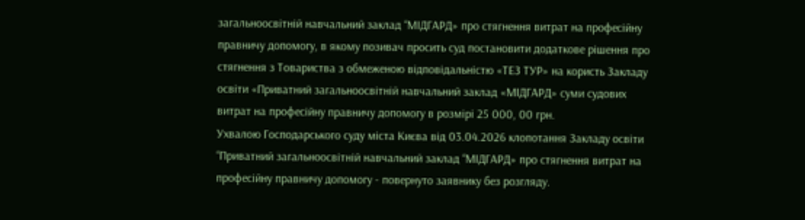загальноосвітній навчальний заклад “МІДГАРД» про стягнення витрат на професійну правничу допомогу, в якому позивач просить суд постановити додаткове рішення про стягнення з Товариства з обмеженою відповідальністю «ТЕЗ ТУР» на користь Закладу освіти «Приватний загальноосвітній навчальний заклад «МІДГАРД» суми судових витрат на професійну правничу допомогу в розмірі 25 000, 00 грн.
Ухвалою Господарського суду міста Києва від 03.04.2026 клопотання Закладу освіти “Приватний загальноосвітній навчальний заклад “МІДГАРД» про стягнення витрат на професійну правничу допомогу - повернуто заявнику без розгляду.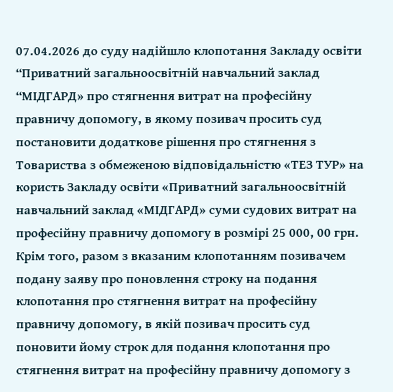07.04.2026 до суду надійшло клопотання Закладу освіти “Приватний загальноосвітній навчальний заклад “МІДГАРД» про стягнення витрат на професійну правничу допомогу, в якому позивач просить суд постановити додаткове рішення про стягнення з Товариства з обмеженою відповідальністю «ТЕЗ ТУР» на користь Закладу освіти «Приватний загальноосвітній навчальний заклад «МІДГАРД» суми судових витрат на професійну правничу допомогу в розмірі 25 000, 00 грн.
Крім того, разом з вказаним клопотанням позивачем подану заяву про поновлення строку на подання клопотання про стягнення витрат на професійну правничу допомогу, в якій позивач просить суд поновити йому строк для подання клопотання про стягнення витрат на професійну правничу допомогу з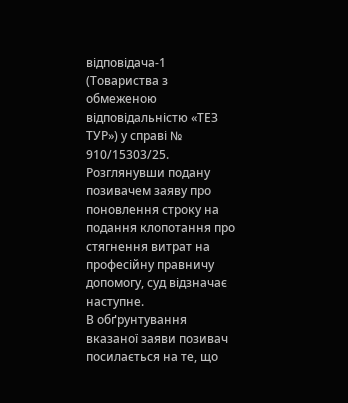відповідача-1 (Товариства з обмеженою відповідальністю «ТЕЗ ТУР») у справі № 910/15303/25.
Розглянувши подану позивачем заяву про поновлення строку на подання клопотання про стягнення витрат на професійну правничу допомогу, суд відзначає наступне.
В обґрунтування вказаної заяви позивач посилається на те, що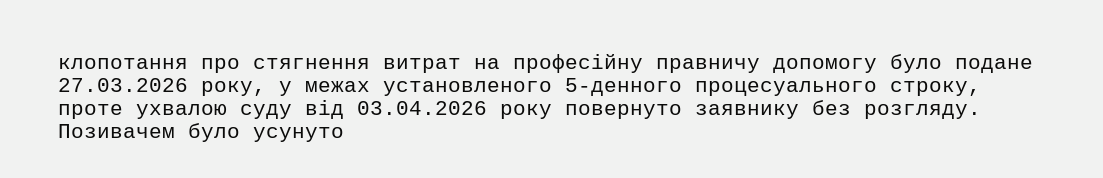клопотання про стягнення витрат на професійну правничу допомогу було подане 27.03.2026 року, у межах установленого 5-денного процесуального строку, проте ухвалою суду від 03.04.2026 року повернуто заявнику без розгляду. Позивачем було усунуто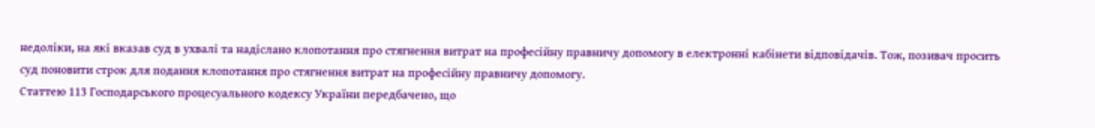недоліки, на які вказав суд в ухвалі та надіслано клопотання про стягнення витрат на професійну правничу допомогу в електронні кабінети відповідачів. Тож, позивач просить суд поновити строк для подання клопотання про стягнення витрат на професійну правничу допомогу.
Статтею 113 Господарського процесуального кодексу України передбачено, що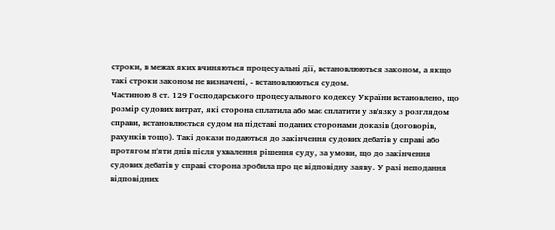строки, в межах яких вчиняються процесуальні дії, встановлюються законом, а якщо такі строки законом не визначені, - встановлюються судом.
Частиною 8 ст. 129 Господарського процесуального кодексу України встановлено, що розмір судових витрат, які сторона сплатила або має сплатити у зв'язку з розглядом справи, встановлюється судом на підставі поданих сторонами доказів (договорів, рахунків тощо). Такі докази подаються до закінчення судових дебатів у справі або протягом п'яти днів після ухвалення рішення суду, за умови, що до закінчення судових дебатів у справі сторона зробила про це відповідну заяву. У разі неподання відповідних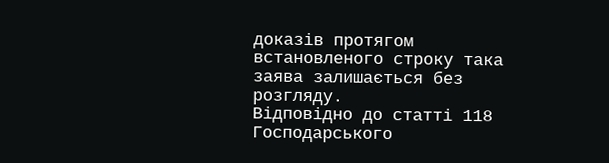доказів протягом встановленого строку така заява залишається без розгляду.
Відповідно до статті 118 Господарського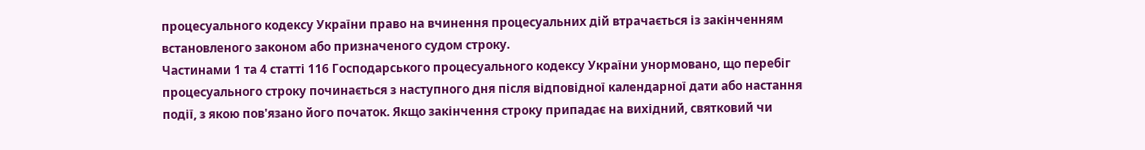процесуального кодексу України право на вчинення процесуальних дій втрачається із закінченням встановленого законом або призначеного судом строку.
Частинами 1 та 4 статті 116 Господарського процесуального кодексу України унормовано, що перебіг процесуального строку починається з наступного дня після відповідної календарної дати або настання події, з якою пов'язано його початок. Якщо закінчення строку припадає на вихідний, святковий чи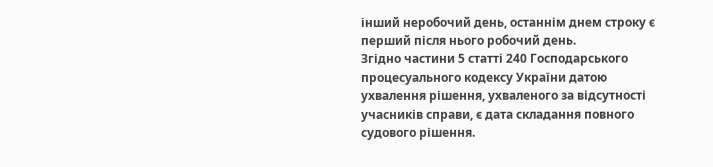інший неробочий день, останнім днем строку є перший після нього робочий день.
Згідно частини 5 статті 240 Господарського процесуального кодексу України датою ухвалення рішення, ухваленого за відсутності учасників справи, є дата складання повного судового рішення.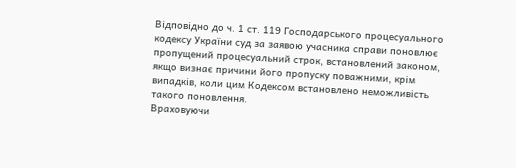Відповідно до ч. 1 ст. 119 Господарського процесуального кодексу України суд за заявою учасника справи поновлює пропущений процесуальний строк, встановлений законом, якщо визнає причини його пропуску поважними, крім випадків, коли цим Кодексом встановлено неможливість такого поновлення.
Враховуючи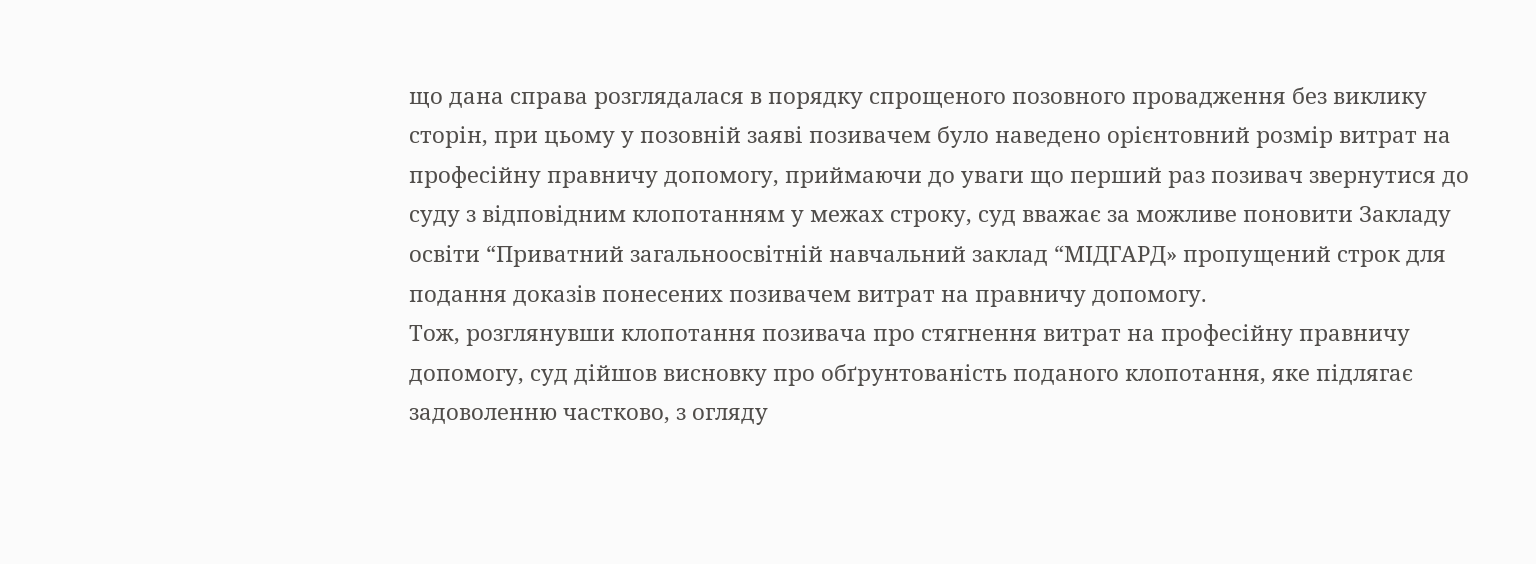що дана справа розглядалася в порядку спрощеного позовного провадження без виклику сторін, при цьому у позовній заяві позивачем було наведено орієнтовний розмір витрат на професійну правничу допомогу, приймаючи до уваги що перший раз позивач звернутися до суду з відповідним клопотанням у межах строку, суд вважає за можливе поновити Закладу освіти “Приватний загальноосвітній навчальний заклад “МІДГАРД» пропущений строк для подання доказів понесених позивачем витрат на правничу допомогу.
Тож, розглянувши клопотання позивача про стягнення витрат на професійну правничу допомогу, суд дійшов висновку про обґрунтованість поданого клопотання, яке підлягає задоволенню частково, з огляду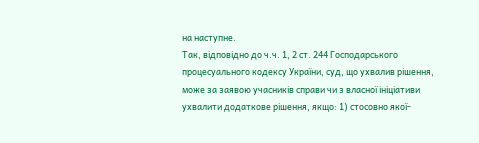на наступне.
Так, відповідно до ч.ч. 1, 2 ст. 244 Господарського процесуального кодексу України, суд, що ухвалив рішення, може за заявою учасників справи чи з власної ініціативи ухвалити додаткове рішення, якщо: 1) стосовно якої-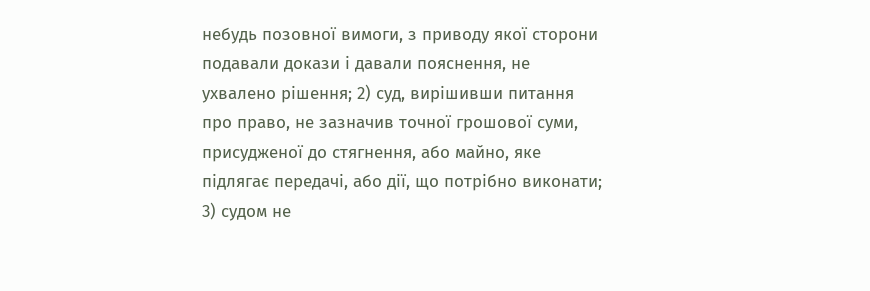небудь позовної вимоги, з приводу якої сторони подавали докази і давали пояснення, не ухвалено рішення; 2) суд, вирішивши питання про право, не зазначив точної грошової суми, присудженої до стягнення, або майно, яке підлягає передачі, або дії, що потрібно виконати; 3) судом не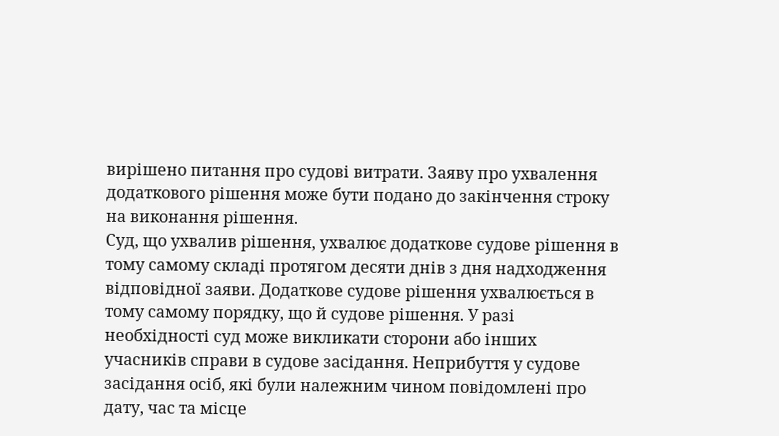вирішено питання про судові витрати. Заяву про ухвалення додаткового рішення може бути подано до закінчення строку на виконання рішення.
Суд, що ухвалив рішення, ухвалює додаткове судове рішення в тому самому складі протягом десяти днів з дня надходження відповідної заяви. Додаткове судове рішення ухвалюється в тому самому порядку, що й судове рішення. У разі необхідності суд може викликати сторони або інших учасників справи в судове засідання. Неприбуття у судове засідання осіб, які були належним чином повідомлені про дату, час та місце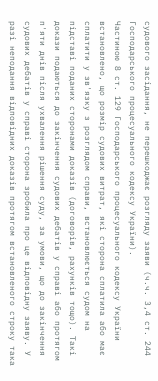судового засідання, не перешкоджає розгляду заяви (ч.ч. 3,4 ст. 244 Господарського процесуального кодексу України).
Частиною 8 ст. 129 Господарського процесуального кодексу України встановлено, що розмір судових витрат, які сторона сплатила або має сплатити у зв'язку з розглядом справи, встановлюється судом на підставі поданих сторонами доказів (договорів, рахунків тощо). Такі докази подаються до закінчення судових дебатів у справі або протягом п'яти днів після ухвалення рішення суду, за умови, що до закінчення судових дебатів у справі сторона зробила про це відповідну заяву. У разі неподання відповідних доказів протягом встановленого строку така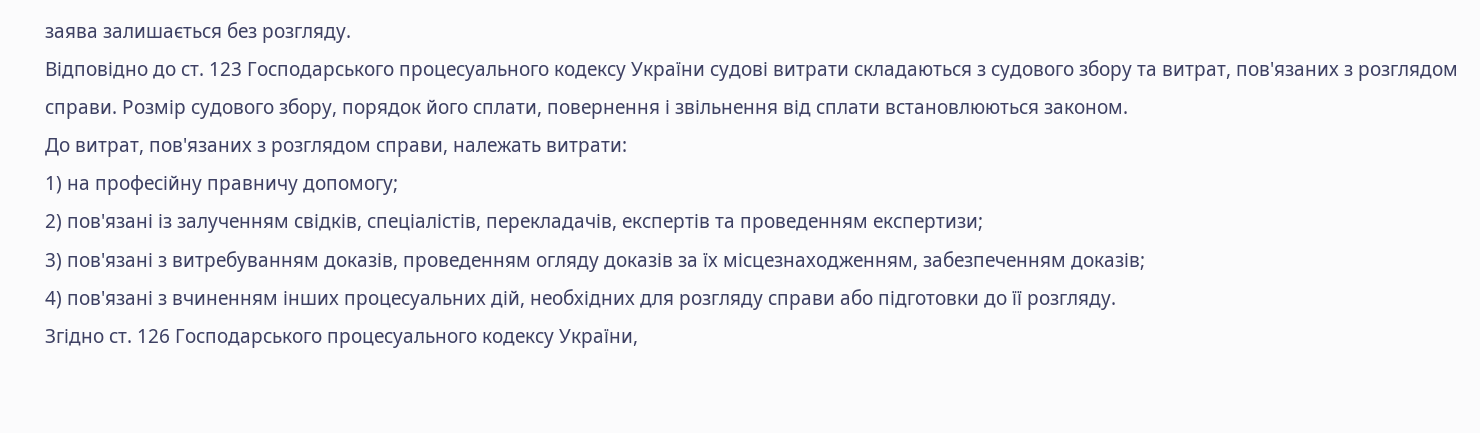заява залишається без розгляду.
Відповідно до ст. 123 Господарського процесуального кодексу України судові витрати складаються з судового збору та витрат, пов'язаних з розглядом справи. Розмір судового збору, порядок його сплати, повернення і звільнення від сплати встановлюються законом.
До витрат, пов'язаних з розглядом справи, належать витрати:
1) на професійну правничу допомогу;
2) пов'язані із залученням свідків, спеціалістів, перекладачів, експертів та проведенням експертизи;
3) пов'язані з витребуванням доказів, проведенням огляду доказів за їх місцезнаходженням, забезпеченням доказів;
4) пов'язані з вчиненням інших процесуальних дій, необхідних для розгляду справи або підготовки до її розгляду.
Згідно ст. 126 Господарського процесуального кодексу України,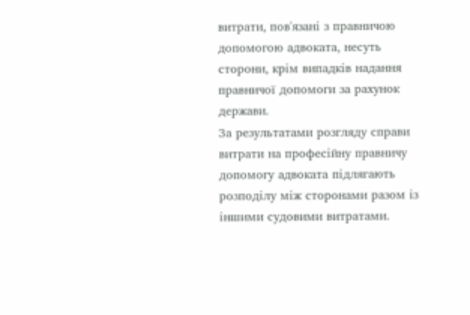витрати, пов'язані з правничою допомогою адвоката, несуть сторони, крім випадків надання правничої допомоги за рахунок держави.
За результатами розгляду справи витрати на професійну правничу допомогу адвоката підлягають розподілу між сторонами разом із іншими судовими витратами.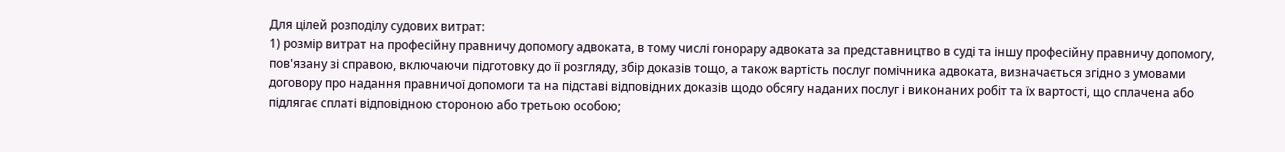Для цілей розподілу судових витрат:
1) розмір витрат на професійну правничу допомогу адвоката, в тому числі гонорару адвоката за представництво в суді та іншу професійну правничу допомогу, пов'язану зі справою, включаючи підготовку до її розгляду, збір доказів тощо, а також вартість послуг помічника адвоката, визначається згідно з умовами договору про надання правничої допомоги та на підставі відповідних доказів щодо обсягу наданих послуг і виконаних робіт та їх вартості, що сплачена або підлягає сплаті відповідною стороною або третьою особою;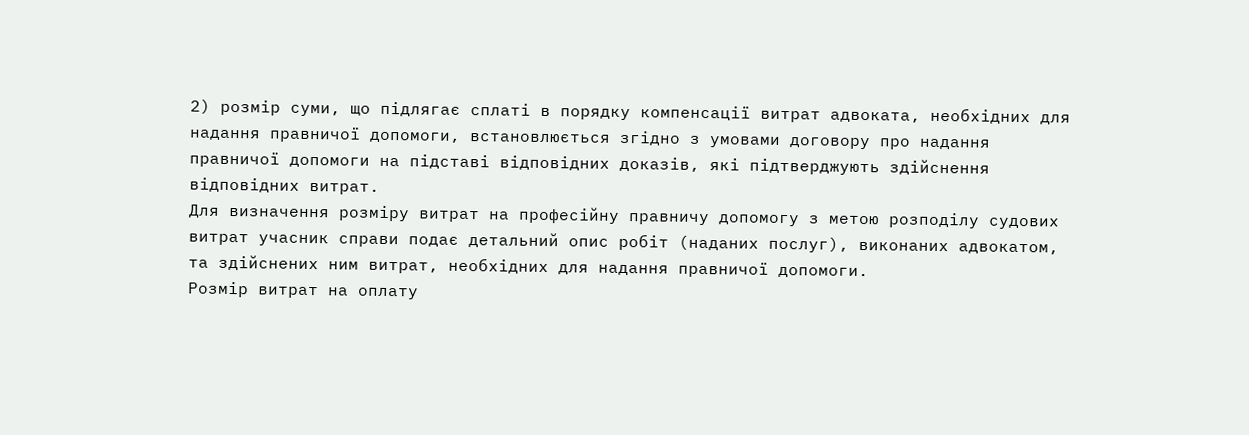2) розмір суми, що підлягає сплаті в порядку компенсації витрат адвоката, необхідних для надання правничої допомоги, встановлюється згідно з умовами договору про надання правничої допомоги на підставі відповідних доказів, які підтверджують здійснення відповідних витрат.
Для визначення розміру витрат на професійну правничу допомогу з метою розподілу судових витрат учасник справи подає детальний опис робіт (наданих послуг), виконаних адвокатом, та здійснених ним витрат, необхідних для надання правничої допомоги.
Розмір витрат на оплату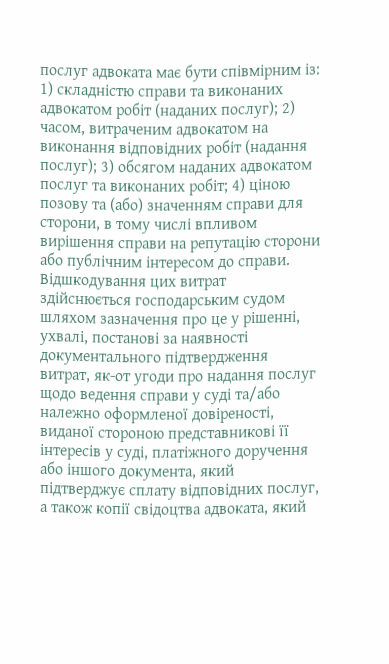послуг адвоката має бути співмірним із: 1) складністю справи та виконаних адвокатом робіт (наданих послуг); 2) часом, витраченим адвокатом на виконання відповідних робіт (надання послуг); 3) обсягом наданих адвокатом послуг та виконаних робіт; 4) ціною позову та (або) значенням справи для сторони, в тому числі впливом вирішення справи на репутацію сторони або публічним інтересом до справи.
Відшкодування цих витрат здійснюється господарським судом шляхом зазначення про це у рішенні, ухвалі, постанові за наявності документального підтвердження витрат, як-от угоди про надання послуг щодо ведення справи у суді та/або належно оформленої довіреності, виданої стороною представникові її інтересів у суді, платіжного доручення або іншого документа, який підтверджує сплату відповідних послуг, а також копії свідоцтва адвоката, який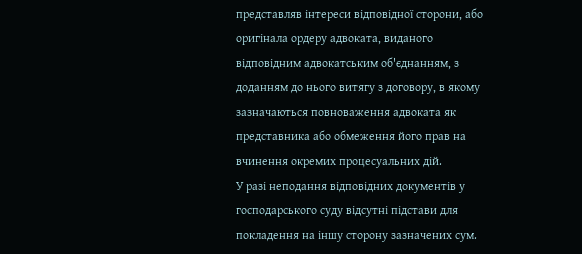представляв інтереси відповідної сторони, або оригінала ордеру адвоката, виданого відповідним адвокатським об'єднанням, з доданням до нього витягу з договору, в якому зазначаються повноваження адвоката як представника або обмеження його прав на вчинення окремих процесуальних дій.
У разі неподання відповідних документів у господарського суду відсутні підстави для покладення на іншу сторону зазначених сум.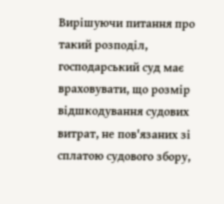Вирішуючи питання про такий розподіл, господарський суд має враховувати, що розмір відшкодування судових витрат, не пов'язаних зі сплатою судового збору,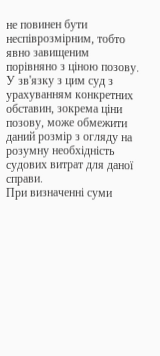не повинен бути неспіврозмірним, тобто явно завищеним порівняно з ціною позову. У зв'язку з цим суд з урахуванням конкретних обставин, зокрема ціни позову, може обмежити даний розмір з огляду на розумну необхідність судових витрат для даної справи.
При визначенні суми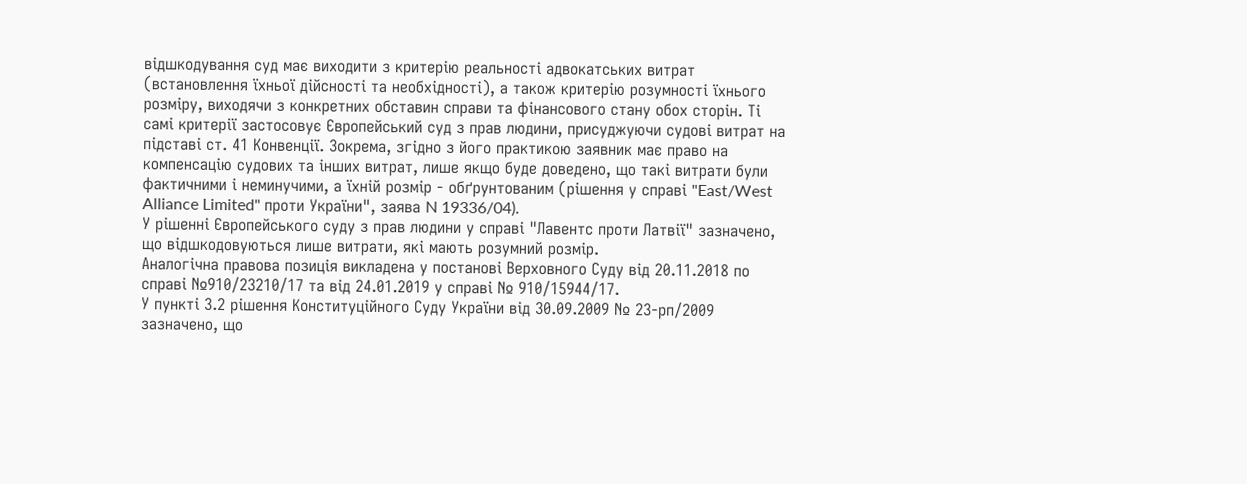відшкодування суд має виходити з критерію реальності адвокатських витрат (встановлення їхньої дійсності та необхідності), а також критерію розумності їхнього розміру, виходячи з конкретних обставин справи та фінансового стану обох сторін. Ті самі критерії застосовує Європейський суд з прав людини, присуджуючи судові витрат на підставі ст. 41 Конвенції. Зокрема, згідно з його практикою заявник має право на компенсацію судових та інших витрат, лише якщо буде доведено, що такі витрати були фактичними і неминучими, а їхній розмір - обґрунтованим (рішення у справі "East/West Alliance Limited" проти України", заява N 19336/04).
У рішенні Європейського суду з прав людини у справі "Лавентс проти Латвії" зазначено, що відшкодовуються лише витрати, які мають розумний розмір.
Аналогічна правова позиція викладена у постанові Верховного Суду від 20.11.2018 по справі №910/23210/17 та від 24.01.2019 у справі № 910/15944/17.
У пункті 3.2 рішення Конституційного Суду України від 30.09.2009 № 23-рп/2009 зазначено, що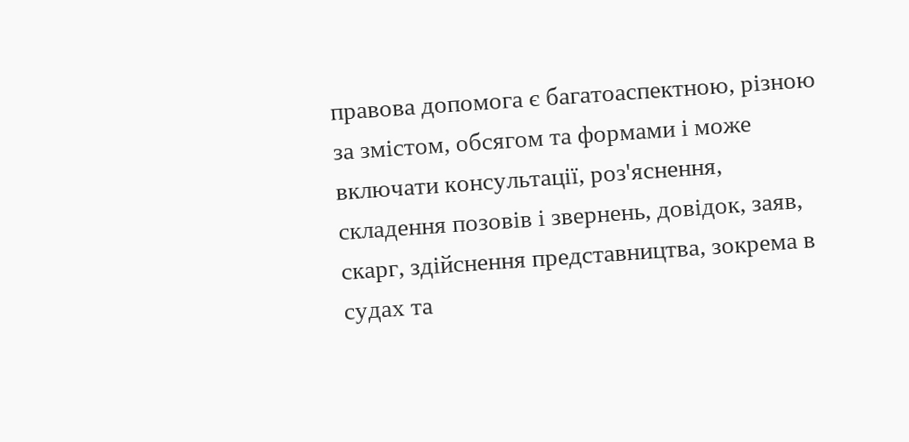правова допомога є багатоаспектною, різною за змістом, обсягом та формами і може включати консультації, роз'яснення, складення позовів і звернень, довідок, заяв, скарг, здійснення представництва, зокрема в судах та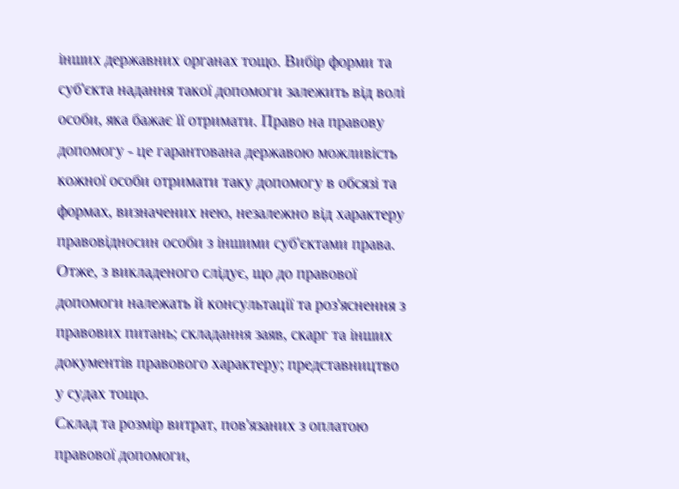інших державних органах тощо. Вибір форми та суб'єкта надання такої допомоги залежить від волі особи, яка бажає її отримати. Право на правову допомогу - це гарантована державою можливість кожної особи отримати таку допомогу в обсязі та формах, визначених нею, незалежно від характеру правовідносин особи з іншими суб'єктами права.
Отже, з викладеного слідує, що до правової допомоги належать й консультації та роз'яснення з правових питань; складання заяв, скарг та інших документів правового характеру; представництво у судах тощо.
Склад та розмір витрат, пов'язаних з оплатою правової допомоги,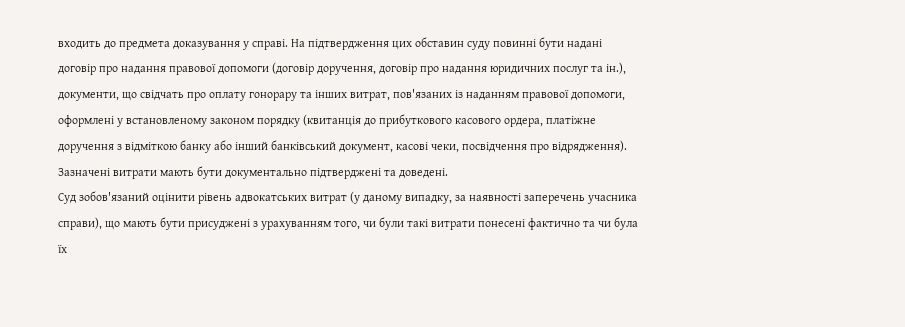входить до предмета доказування у справі. На підтвердження цих обставин суду повинні бути надані договір про надання правової допомоги (договір доручення, договір про надання юридичних послуг та ін.), документи, що свідчать про оплату гонорару та інших витрат, пов'язаних із наданням правової допомоги, оформлені у встановленому законом порядку (квитанція до прибуткового касового ордера, платіжне доручення з відміткою банку або інший банківський документ, касові чеки, посвідчення про відрядження). Зазначені витрати мають бути документально підтверджені та доведені.
Суд зобов'язаний оцінити рівень адвокатських витрат (у даному випадку, за наявності заперечень учасника справи), що мають бути присуджені з урахуванням того, чи були такі витрати понесені фактично та чи була їх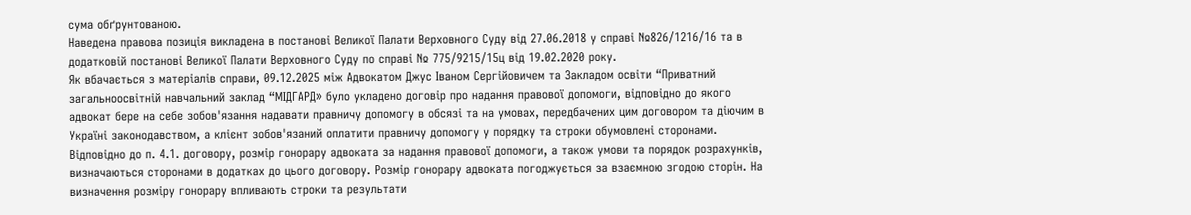сума обґрунтованою.
Наведена правова позиція викладена в постанові Великої Палати Верховного Суду від 27.06.2018 у справі №826/1216/16 та в додатковій постанові Великої Палати Верховного Суду по справі № 775/9215/15ц від 19.02.2020 року.
Як вбачається з матеріалів справи, 09.12.2025 між Адвокатом Джус Іваном Сергійовичем та Закладом освіти “Приватний загальноосвітній навчальний заклад “МІДГАРД» було укладено договір про надання правової допомоги, відповідно до якого адвокат бере на себе зобов'язання надавати правничу допомогу в обсязі та на умовах, передбачених цим договором та діючим в Україні законодавством, а клієнт зобов'язаний оплатити правничу допомогу у порядку та строки обумовлені сторонами.
Відповідно до п. 4.1. договору, розмір гонорару адвоката за надання правової допомоги, а також умови та порядок розрахунків, визначаються сторонами в додатках до цього договору. Розмір гонорару адвоката погоджується за взаємною згодою сторін. На визначення розміру гонорару впливають строки та результати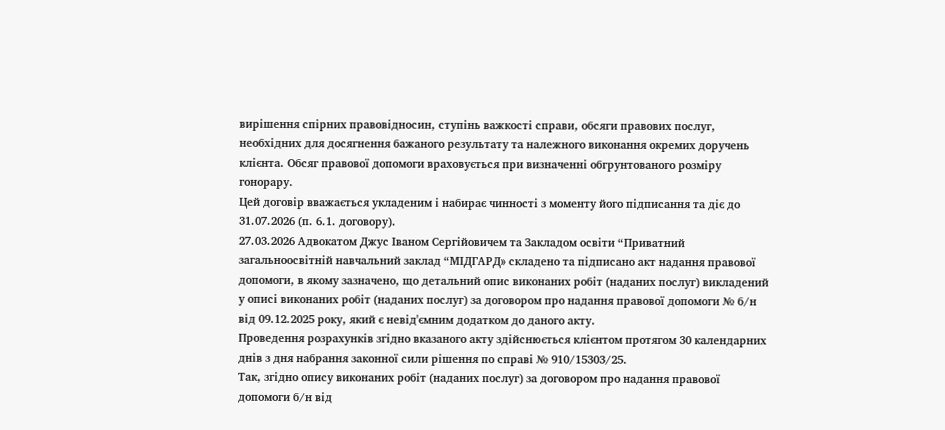вирішення спірних правовідносин, ступінь важкості справи, обсяги правових послуг, необхідних для досягнення бажаного результату та належного виконання окремих доручень клієнта. Обсяг правової допомоги враховується при визначенні обгрунтованого розміру гонорару.
Цей договір вважається укладеним і набирає чинності з моменту його підписання та діє до 31.07.2026 (п. 6.1. договору).
27.03.2026 Адвокатом Джус Іваном Сергійовичем та Закладом освіти “Приватний загальноосвітній навчальний заклад “МІДГАРД» складено та підписано акт надання правової допомоги, в якому зазначено, що детальний опис виконаних робіт (наданих послуг) викладений у описі виконаних робіт (наданих послуг) за договором про надання правової допомоги № б/н від 09.12.2025 року, який є невід'ємним додатком до даного акту.
Проведення розрахунків згідно вказаного акту здійснюється клієнтом протягом 30 календарних днів з дня набрання законної сили рішення по справі № 910/15303/25.
Так, згідно опису виконаних робіт (наданих послуг) за договором про надання правової допомоги б/н від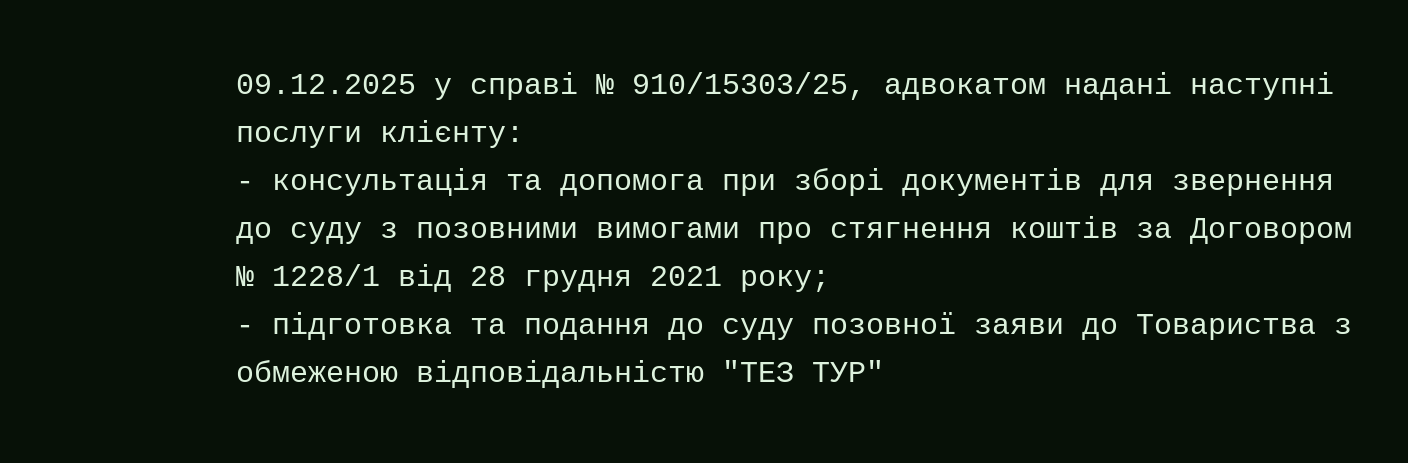09.12.2025 у справі № 910/15303/25, адвокатом надані наступні послуги клієнту:
- консультація та допомога при зборі документів для звернення до суду з позовними вимогами про стягнення коштів за Договором № 1228/1 від 28 грудня 2021 року;
- підготовка та подання до суду позовної заяви до Товариства з обмеженою відповідальністю "ТЕЗ ТУР"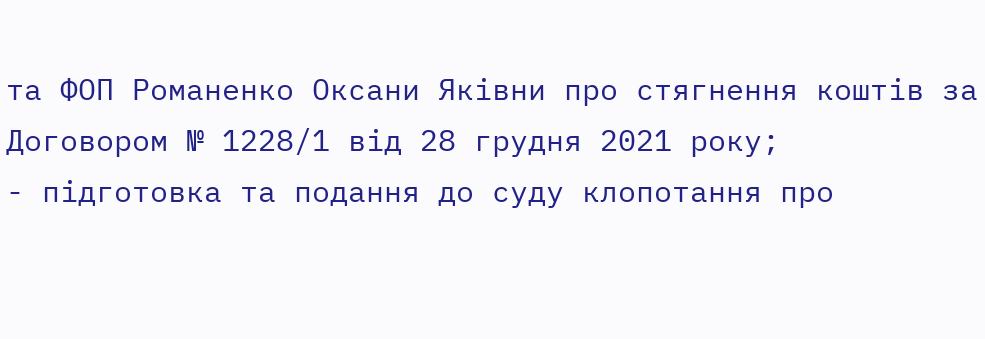та ФОП Романенко Оксани Яківни про стягнення коштів за Договором № 1228/1 від 28 грудня 2021 року;
- підготовка та подання до суду клопотання про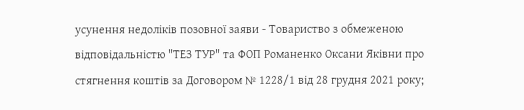усунення недоліків позовної заяви - Товариство з обмеженою відповідальністю "ТЕЗ ТУР" та ФОП Романенко Оксани Яківни про стягнення коштів за Договором № 1228/1 від 28 грудня 2021 року;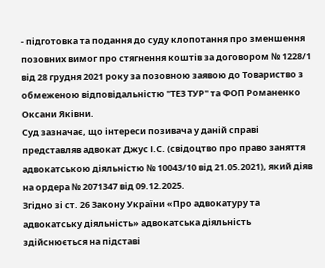- підготовка та подання до суду клопотання про зменшення позовних вимог про стягнення коштів за договором № 1228/1 від 28 грудня 2021 року за позовною заявою до Товариство з обмеженою відповідальністю "ТЕЗ ТУР" та ФОП Романенко Оксани Яківни.
Суд зазначає, що інтереси позивача у даній справі представляв адвокат Джус І.С. (свідоцтво про право заняття адвокатською діяльністю № 10043/10 від 21.05.2021), який діяв на ордера № 2071347 від 09.12.2025.
Згідно зі ст. 26 Закону України «Про адвокатуру та адвокатську діяльність» адвокатська діяльність здійснюється на підставі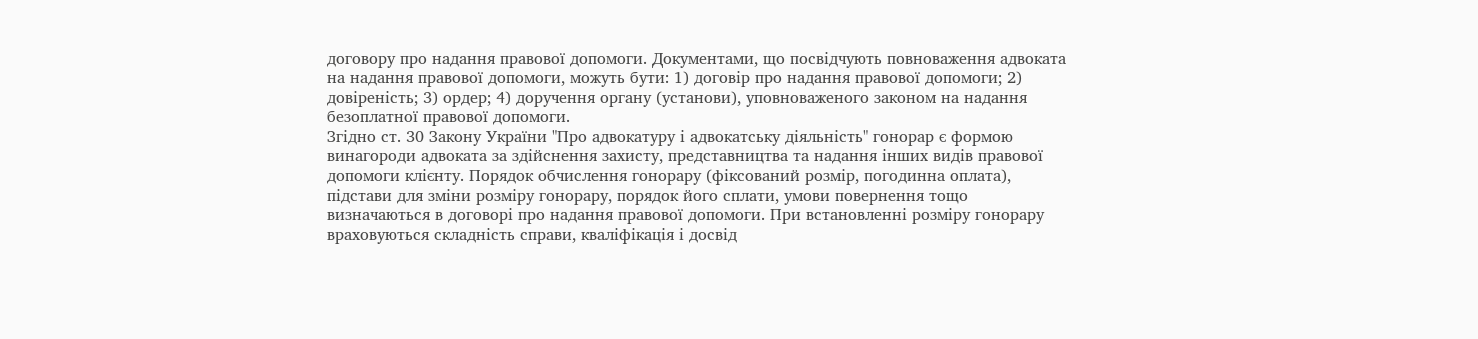договору про надання правової допомоги. Документами, що посвідчують повноваження адвоката на надання правової допомоги, можуть бути: 1) договір про надання правової допомоги; 2) довіреність; 3) ордер; 4) доручення органу (установи), уповноваженого законом на надання безоплатної правової допомоги.
Згідно ст. 30 Закону України "Про адвокатуру і адвокатську діяльність" гонорар є формою винагороди адвоката за здійснення захисту, представництва та надання інших видів правової допомоги клієнту. Порядок обчислення гонорару (фіксований розмір, погодинна оплата), підстави для зміни розміру гонорару, порядок його сплати, умови повернення тощо визначаються в договорі про надання правової допомоги. При встановленні розміру гонорару враховуються складність справи, кваліфікація і досвід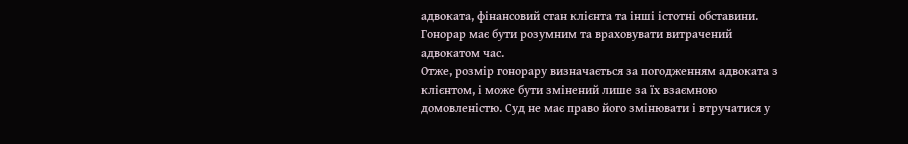адвоката, фінансовий стан клієнта та інші істотні обставини. Гонорар має бути розумним та враховувати витрачений адвокатом час.
Отже, розмір гонорару визначається за погодженням адвоката з клієнтом, і може бути змінений лише за їх взаємною домовленістю. Суд не має право його змінювати і втручатися у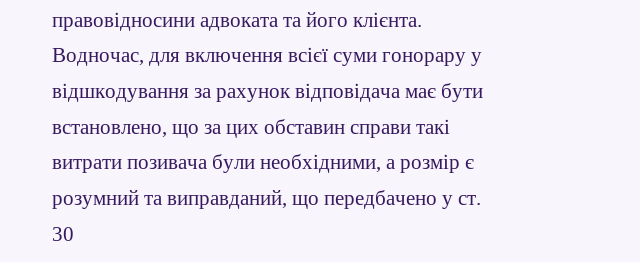правовідносини адвоката та його клієнта.
Водночас, для включення всієї суми гонорару у відшкодування за рахунок відповідача має бути встановлено, що за цих обставин справи такі витрати позивача були необхідними, а розмір є розумний та виправданий, що передбачено у ст. 30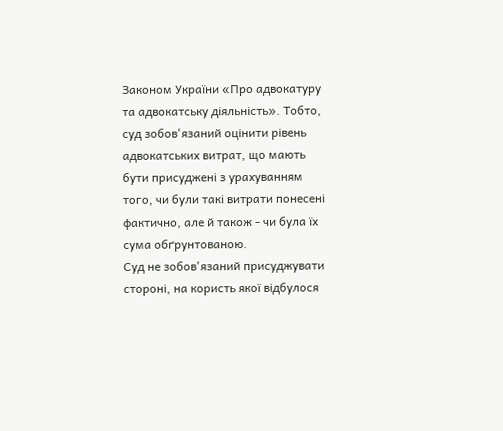Законом України «Про адвокатуру та адвокатську діяльність». Тобто, суд зобов'язаний оцінити рівень адвокатських витрат, що мають бути присуджені з урахуванням того, чи були такі витрати понесені фактично, але й також - чи була їх сума обґрунтованою.
Суд не зобов'язаний присуджувати стороні, на користь якої відбулося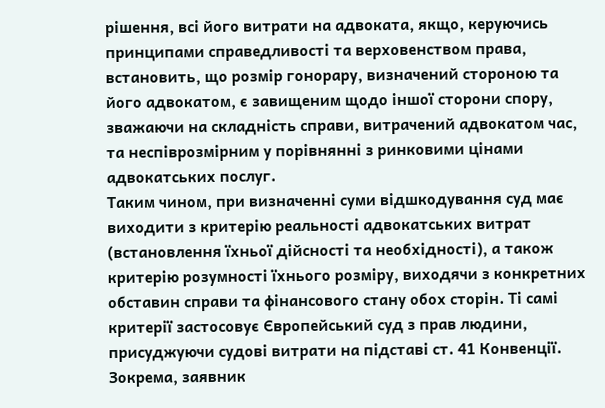рішення, всі його витрати на адвоката, якщо, керуючись принципами справедливості та верховенством права, встановить, що розмір гонорару, визначений стороною та його адвокатом, є завищеним щодо іншої сторони спору, зважаючи на складність справи, витрачений адвокатом час, та неспіврозмірним у порівнянні з ринковими цінами адвокатських послуг.
Таким чином, при визначенні суми відшкодування суд має виходити з критерію реальності адвокатських витрат (встановлення їхньої дійсності та необхідності), а також критерію розумності їхнього розміру, виходячи з конкретних обставин справи та фінансового стану обох сторін. Ті самі критерії застосовує Європейський суд з прав людини, присуджуючи судові витрати на підставі ст. 41 Конвенції. Зокрема, заявник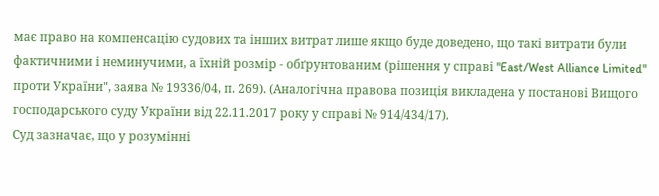має право на компенсацію судових та інших витрат лише якщо буде доведено, що такі витрати були фактичними і неминучими, а їхній розмір - обґрунтованим (рішення у справі "East/West Alliance Limited" проти України", заява № 19336/04, п. 269). (Аналогічна правова позиція викладена у постанові Вищого господарського суду України від 22.11.2017 року у справі № 914/434/17).
Суд зазначає, що у розумінні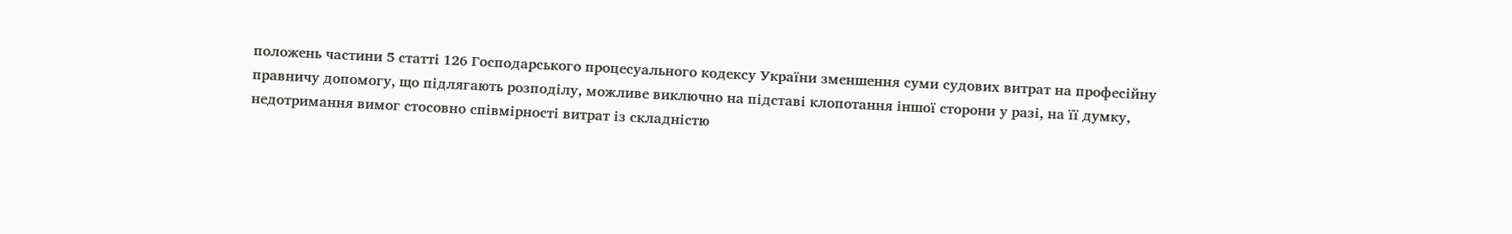положень частини 5 статті 126 Господарського процесуального кодексу України зменшення суми судових витрат на професійну правничу допомогу, що підлягають розподілу, можливе виключно на підставі клопотання іншої сторони у разі, на її думку, недотримання вимог стосовно співмірності витрат із складністю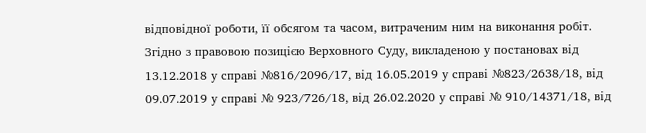відповідної роботи, її обсягом та часом, витраченим ним на виконання робіт.
Згідно з правовою позицією Верховного Суду, викладеною у постановах від 13.12.2018 у справі №816/2096/17, від 16.05.2019 у справі №823/2638/18, від 09.07.2019 у справі № 923/726/18, від 26.02.2020 у справі № 910/14371/18, від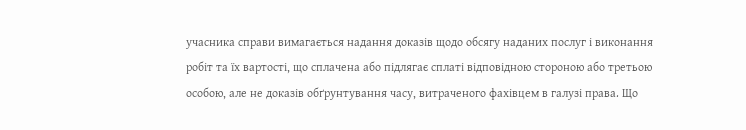учасника справи вимагається надання доказів щодо обсягу наданих послуг і виконання робіт та їх вартості, що сплачена або підлягає сплаті відповідною стороною або третьою особою, але не доказів обґрунтування часу, витраченого фахівцем в галузі права. Що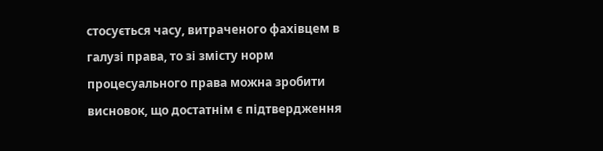стосується часу, витраченого фахівцем в галузі права, то зі змісту норм процесуального права можна зробити висновок, що достатнім є підтвердження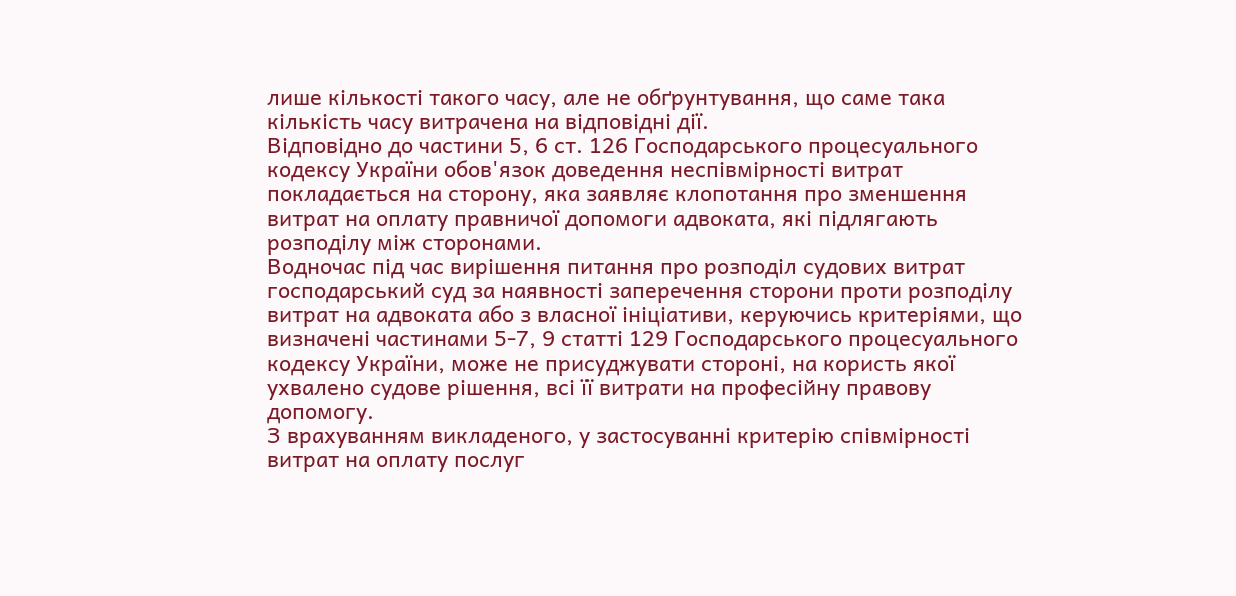лише кількості такого часу, але не обґрунтування, що саме така кількість часу витрачена на відповідні дії.
Відповідно до частини 5, 6 ст. 126 Господарського процесуального кодексу України обов'язок доведення неспівмірності витрат покладається на сторону, яка заявляє клопотання про зменшення витрат на оплату правничої допомоги адвоката, які підлягають розподілу між сторонами.
Водночас під час вирішення питання про розподіл судових витрат господарський суд за наявності заперечення сторони проти розподілу витрат на адвоката або з власної ініціативи, керуючись критеріями, що визначені частинами 5-7, 9 статті 129 Господарського процесуального кодексу України, може не присуджувати стороні, на користь якої ухвалено судове рішення, всі її витрати на професійну правову допомогу.
З врахуванням викладеного, у застосуванні критерію співмірності витрат на оплату послуг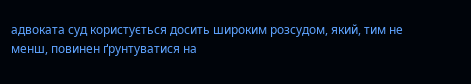адвоката суд користується досить широким розсудом, який, тим не менш, повинен ґрунтуватися на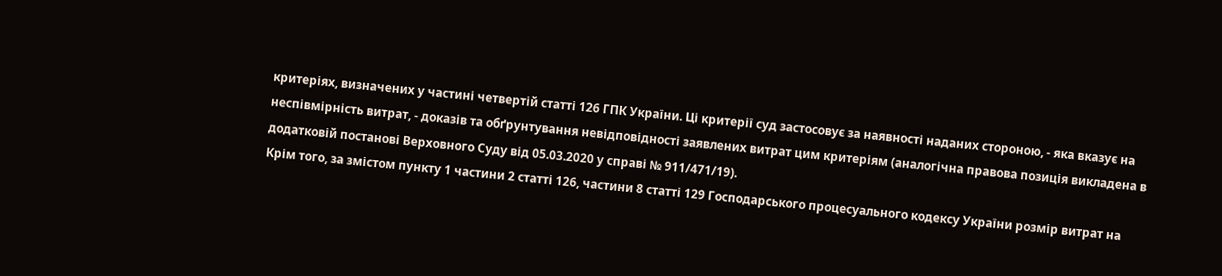критеріях, визначених у частині четвертій статті 126 ГПК України. Ці критерії суд застосовує за наявності наданих стороною, - яка вказує на неспівмірність витрат, - доказів та обґрунтування невідповідності заявлених витрат цим критеріям (аналогічна правова позиція викладена в додатковій постанові Верховного Суду від 05.03.2020 у справі № 911/471/19).
Крім того, за змістом пункту 1 частини 2 статті 126, частини 8 статті 129 Господарського процесуального кодексу України розмір витрат на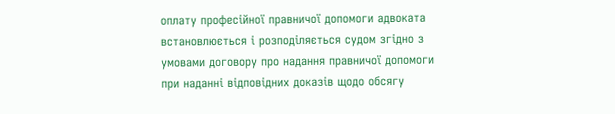оплату професійної правничої допомоги адвоката встановлюється і розподіляється судом згідно з умовами договору про надання правничої допомоги при наданні відповідних доказів щодо обсягу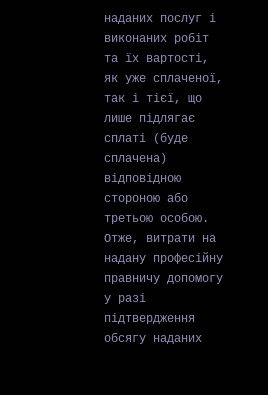наданих послуг і виконаних робіт та їх вартості, як уже сплаченої, так і тієї, що лише підлягає сплаті (буде сплачена) відповідною стороною або третьою особою.
Отже, витрати на надану професійну правничу допомогу у разі підтвердження обсягу наданих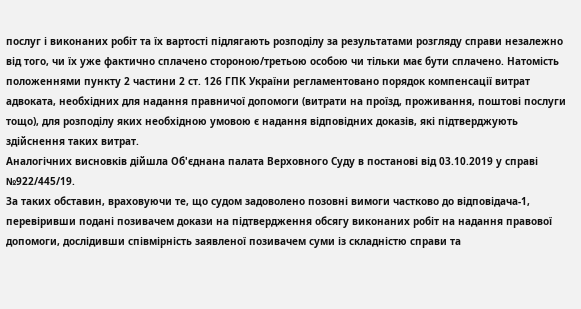послуг і виконаних робіт та їх вартості підлягають розподілу за результатами розгляду справи незалежно від того, чи їх уже фактично сплачено стороною/третьою особою чи тільки має бути сплачено. Натомість положеннями пункту 2 частини 2 ст. 126 ГПК України регламентовано порядок компенсації витрат адвоката, необхідних для надання правничої допомоги (витрати на проїзд, проживання, поштові послуги тощо), для розподілу яких необхідною умовою є надання відповідних доказів, які підтверджують здійснення таких витрат.
Аналогічних висновків дійшла Об'єднана палата Верховного Суду в постанові від 03.10.2019 у справі №922/445/19.
За таких обставин, враховуючи те, що судом задоволено позовні вимоги частково до відповідача-1, перевіривши подані позивачем докази на підтвердження обсягу виконаних робіт на надання правової допомоги, дослідивши співмірність заявленої позивачем суми із складністю справи та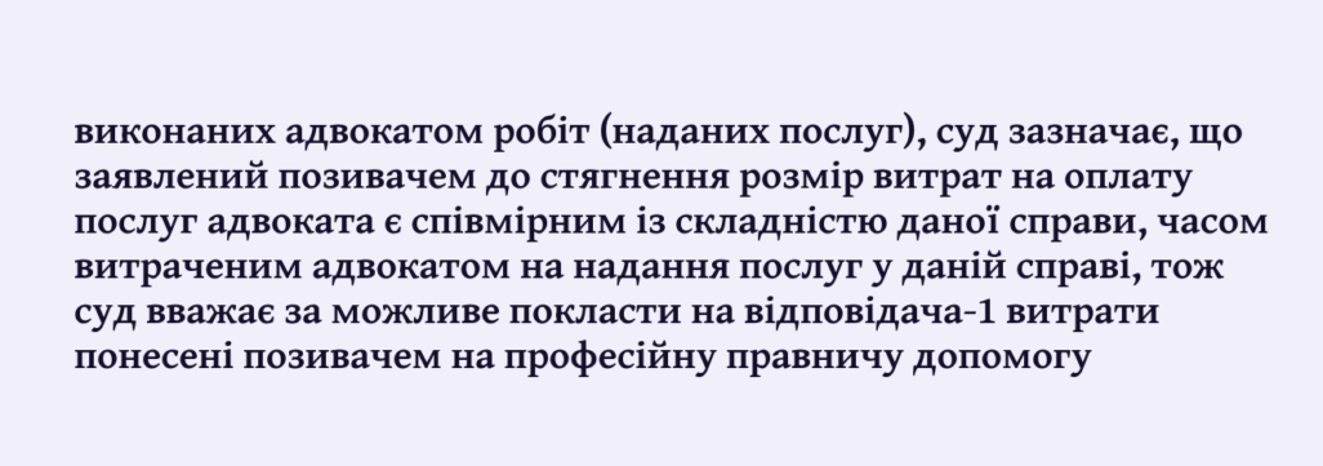виконаних адвокатом робіт (наданих послуг), суд зазначає, що заявлений позивачем до стягнення розмір витрат на оплату послуг адвоката є співмірним із складністю даної справи, часом витраченим адвокатом на надання послуг у даній справі, тож суд вважає за можливе покласти на відповідача-1 витрати понесені позивачем на професійну правничу допомогу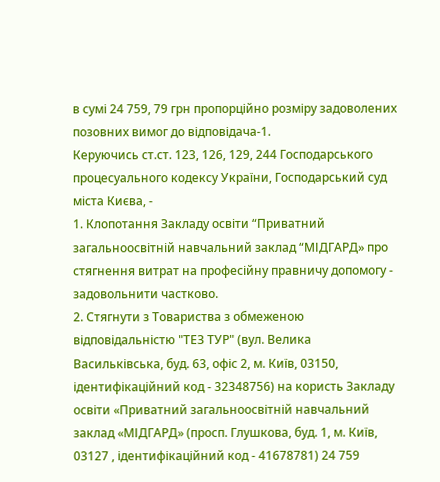в сумі 24 759, 79 грн пропорційно розміру задоволених позовних вимог до відповідача-1.
Керуючись ст.ст. 123, 126, 129, 244 Господарського процесуального кодексу України, Господарський суд міста Києва, -
1. Клопотання Закладу освіти “Приватний загальноосвітній навчальний заклад “МІДГАРД» про стягнення витрат на професійну правничу допомогу - задовольнити частково.
2. Стягнути з Товариства з обмеженою відповідальністю "ТЕЗ ТУР" (вул. Велика Васильківська, буд. 63, офіс 2, м. Київ, 03150, ідентифікаційний код - 32348756) на користь Закладу освіти «Приватний загальноосвітній навчальний заклад «МІДГАРД» (просп. Глушкова, буд. 1, м. Київ, 03127 , ідентифікаційний код - 41678781) 24 759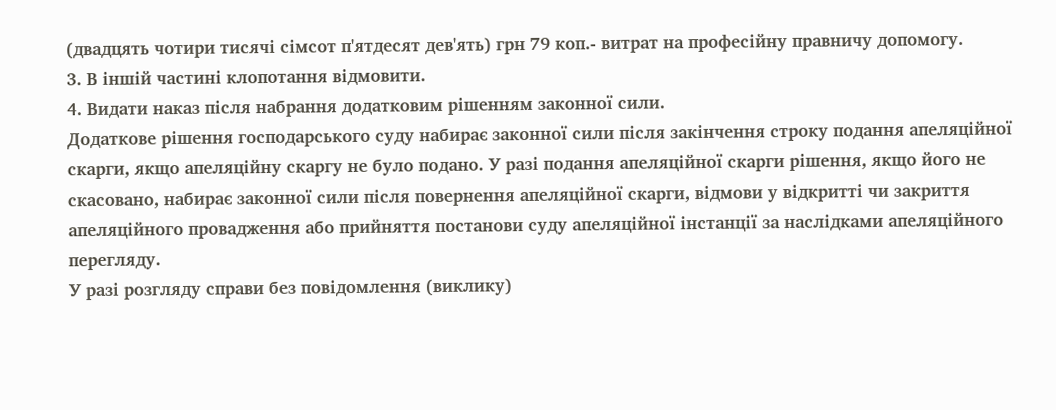(двадцять чотири тисячі сімсот п'ятдесят дев'ять) грн 79 коп.- витрат на професійну правничу допомогу.
3. В іншій частині клопотання відмовити.
4. Видати наказ після набрання додатковим рішенням законної сили.
Додаткове рішення господарського суду набирає законної сили після закінчення строку подання апеляційної скарги, якщо апеляційну скаргу не було подано. У разі подання апеляційної скарги рішення, якщо його не скасовано, набирає законної сили після повернення апеляційної скарги, відмови у відкритті чи закриття апеляційного провадження або прийняття постанови суду апеляційної інстанції за наслідками апеляційного перегляду.
У разі розгляду справи без повідомлення (виклику)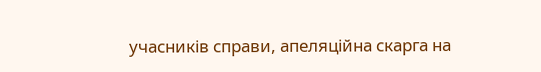учасників справи, апеляційна скарга на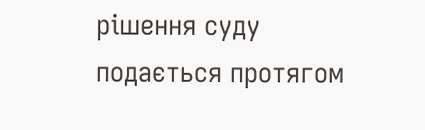рішення суду подається протягом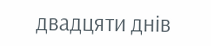двадцяти днів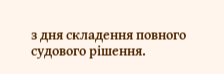з дня складення повного судового рішення.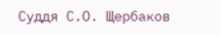Суддя С.О. Щербаков